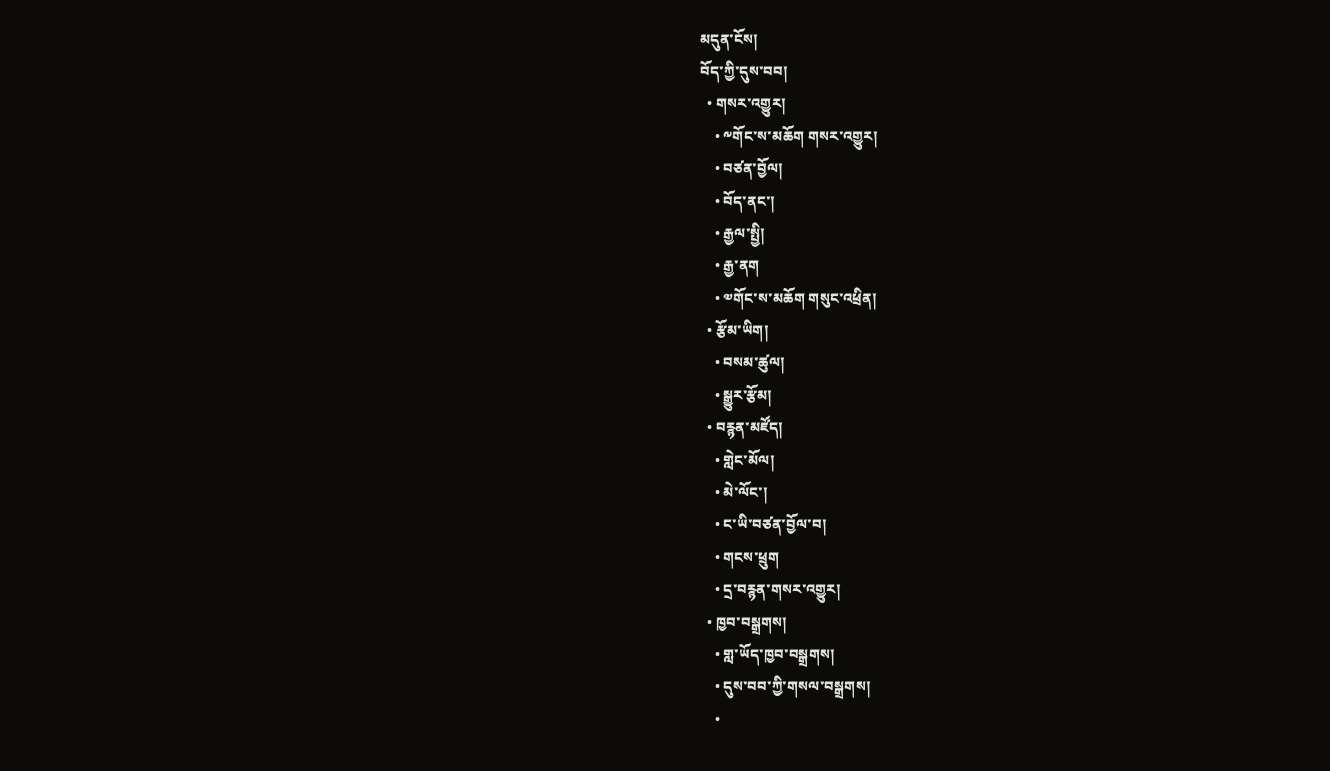མདུན་ངོས།
བོད་ཀྱི་དུས་བབ།
  • གསར་འགྱུར།
    • ༸གོང་ས་མཆོག གསར་འགྱུར།
    • བཙན་བྱོལ།
    • བོད་ནང་།
    • རྒྱལ་སྤྱི།
    • རྒྱ་ནག
    • ༧གོང་ས་མཆོག གསུང་འཕྲིན།
  • རྩོམ་ཡིག།
    • བསམ་ཚུལ།
    • སྒྱུར་རྩོམ།
  • བརྙན་མཛོད།
    • གླེང་མོལ།
    • མེ་ལོང་།
    • ང་ཡི་བཙན་བྱོལ་བ།
    • གངས་ཕྲུག
    • དྲ་བརྙན་གསར་འགྱུར།
  • ཁྱབ་བསྒྲགས།
    • གླ་ཡོད་ཁྱབ་བསྒྲགས།
    • དུས་བབ་ཀྱི་གསལ་བསྒྲགས།
    •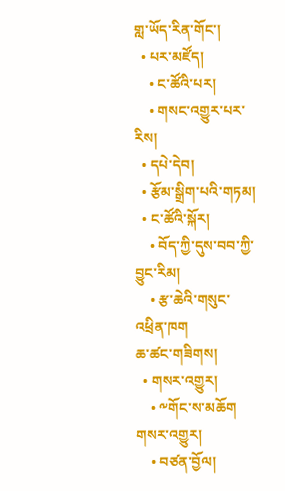གླ་ཡོད་རིན་གོང་།
  • པར་མཛོད།
    • ང་ཚོའི་པར།
    • གསང་འགྱུར་པར་རིས།
  • དཔེ་དེབ།
  • རྩོམ་སྒྲིག་པའི་གཏམ།
  • ང་ཚོའི་སྐོར།
    • བོད་ཀྱི་དུས་བབ་ཀྱི་བྱུང་རིམ།
    • རྩ་ཆེའི་གསུང་འཕྲིན་ཁག
ཆ་ཚང་གཟིགས།
  • གསར་འགྱུར།
    • ༸གོང་ས་མཆོག གསར་འགྱུར།
    • བཙན་བྱོལ།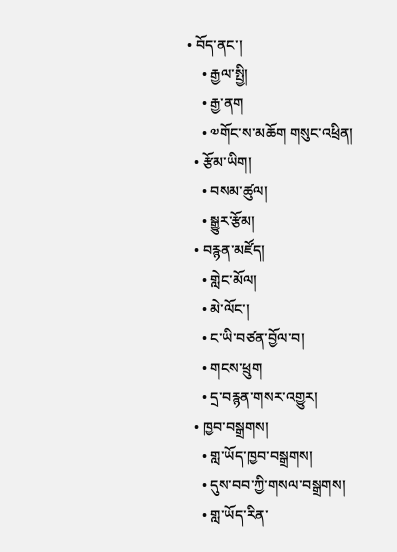• བོད་ནང་།
    • རྒྱལ་སྤྱི།
    • རྒྱ་ནག
    • ༧གོང་ས་མཆོག གསུང་འཕྲིན།
  • རྩོམ་ཡིག།
    • བསམ་ཚུལ།
    • སྒྱུར་རྩོམ།
  • བརྙན་མཛོད།
    • གླེང་མོལ།
    • མེ་ལོང་།
    • ང་ཡི་བཙན་བྱོལ་བ།
    • གངས་ཕྲུག
    • དྲ་བརྙན་གསར་འགྱུར།
  • ཁྱབ་བསྒྲགས།
    • གླ་ཡོད་ཁྱབ་བསྒྲགས།
    • དུས་བབ་ཀྱི་གསལ་བསྒྲགས།
    • གླ་ཡོད་རིན་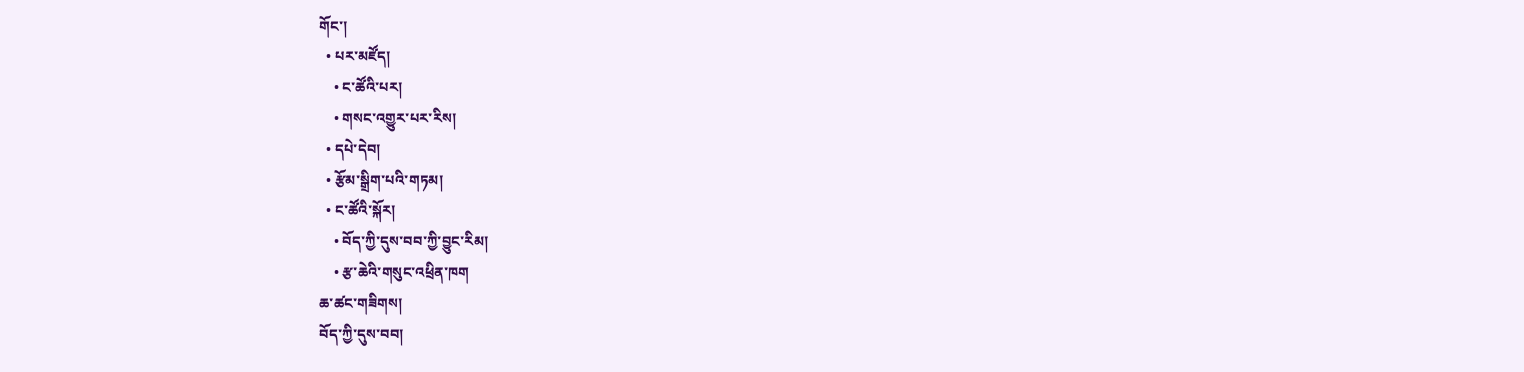གོང་།
  • པར་མཛོད།
    • ང་ཚོའི་པར།
    • གསང་འགྱུར་པར་རིས།
  • དཔེ་དེབ།
  • རྩོམ་སྒྲིག་པའི་གཏམ།
  • ང་ཚོའི་སྐོར།
    • བོད་ཀྱི་དུས་བབ་ཀྱི་བྱུང་རིམ།
    • རྩ་ཆེའི་གསུང་འཕྲིན་ཁག
ཆ་ཚང་གཟིགས།
བོད་ཀྱི་དུས་བབ།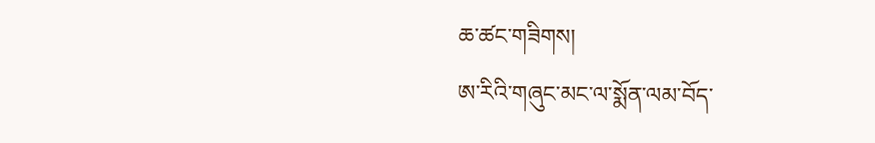ཆ་ཚང་གཟིགས།
ཨ་རིའི་གཞུང་མང་ལ་སྨོན་ལམ་བོད་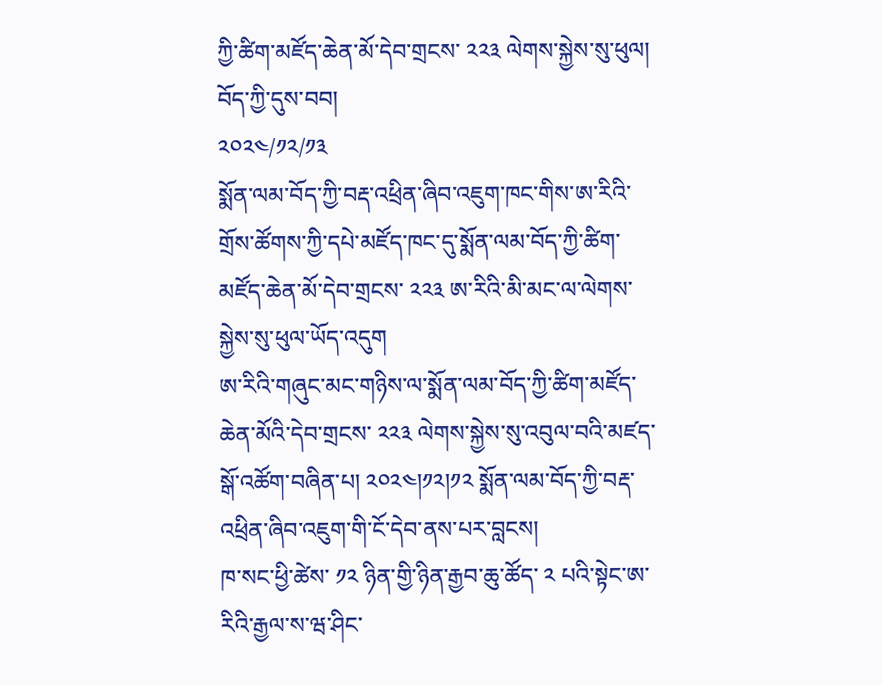ཀྱི་ཚིག་མཛོད་ཆེན་མོ་དེབ་གྲངས་ ༢༢༣ ལེགས་སྐྱེས་སུ་ཕུལ།
བོད་ཀྱི་དུས་བབ།
༢༠༢༤/༡༢/༡༣
སྨོན་ལམ་བོད་ཀྱི་བརྡ་འཕྲིན་ཞིབ་འཇུག་ཁང་གིས་ཨ་རིའི་གྲོས་ཚོགས་ཀྱི་དཔེ་མཛོད་ཁང་དུ་སྨོན་ལམ་བོད་ཀྱི་ཚིག་མཛོད་ཆེན་མོ་དེབ་གྲངས་ ༢༢༣ ཨ་རིའི་མི་མང་ལ་ལེགས་སྐྱེས་སུ་ཕུལ་ཡོད་འདུག
ཨ་རིའི་གཞུང་མང་གཉིས་ལ་སྨོན་ལམ་བོད་ཀྱི་ཚིག་མཛོད་ཆེན་མོའི་དེབ་གྲངས་ ༢༢༣ ལེགས་སྐྱེས་སུ་འབུལ་བའི་མཛད་སྒོ་འཚོག་བཞིན་པ། ༢༠༢༤།༡༢།༡༢ སྨོན་ལམ་བོད་ཀྱི་བརྡ་འཕྲིན་ཞིབ་འཇུག་གི་ངོ་དེབ་ནས་པར་བླངས།
ཁ་སང་ཕྱི་ཚེས་ ༡༢ ཉིན་གྱི་ཉིན་རྒྱབ་ཆུ་ཚོད་ ༢ པའི་སྟེང་ཨ་རིའི་རྒྱལ་ས་ཝ་ཤིང་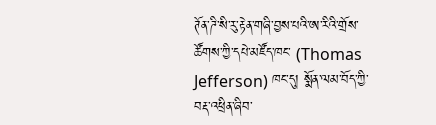ཊོན་ཌི་སི་རུ་རྟེན་གཞི་བྱས་པའི་ཨ་རིའི་གྲོས་ཚོགས་ཀྱི་དཔེ་མཛོད་ཁང་ (Thomas Jefferson) ཁང་དུ། སྨོན་ལམ་བོད་ཀྱི་བརྡ་འཕྲིན་ཞིབ་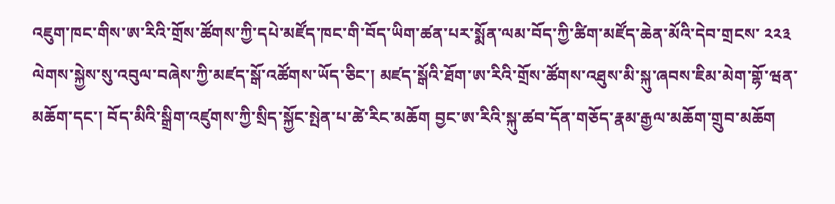འཇུག་ཁང་གིས་ཨ་རིའི་གྲོས་ཚོགས་ཀྱི་དཔེ་མཛོད་ཁང་གི་བོད་ཡིག་ཚན་པར་སྨོན་ལམ་བོད་ཀྱི་ཚིག་མཛོད་ཆེན་མོའི་དེབ་གྲངས་ ༢༢༣ ལེགས་སྐྱེས་སུ་འབུལ་བཞེས་ཀྱི་མཛད་སྒོ་འཚོགས་ཡོད་ཅིང་། མཛད་སྒོའི་ཐོག་ཨ་རིའི་གྲོས་ཚོགས་འཐུས་མི་སྐུ་ཞབས་ཇིམ་མེག་གྷོ་ཝན་མཆོག་དང་། བོད་མིའི་སྒྲིག་འཛུགས་ཀྱི་སྲིད་སྐྱོང་སྤེན་པ་ཚེ་རིང་མཆོག བྱང་ཨ་རིའི་སྐུ་ཚབ་དོན་གཅོད་རྣམ་རྒྱལ་མཆོག་གྲུབ་མཆོག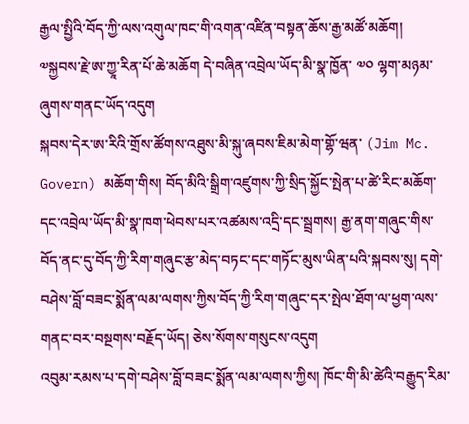རྒྱལ་སྤྱིའི་བོད་ཀྱི་ལས་འགུལ་ཁང་གི་འགན་འཛིན་བསྟན་ཆོས་རྒྱ་མཚོ་མཆོག། ༧སྐྱབས་རྗེ་ཨ་ཀྱཱ་རིན་པོ་ཆེ་མཆོག དེ་བཞིན་འབྲེལ་ཡོད་མི་སྣ་ཁྱོན་ ༧༠ ལྷག་མཉམ་ཞུགས་གནང་ཡོད་འདུག
སྐབས་དེར་ཨ་རིའི་གྲོས་ཚོགས་འཐུས་མི་སྐུ་ཞབས་ཇིམ་མེག་གྷོ་ཝན་ (Jim Mc. Govern) མཆོག་གིས། བོད་མིའི་སྒྲིག་འཛུགས་ཀྱི་སྲིད་སྐྱོང་སྤེན་པ་ཚེ་རིང་མཆོག་དང་འབྲེལ་ཡོད་མི་སྣ་ཁག་ཕེབས་པར་འཚམས་འདྲི་དང་སྦྲགས། རྒྱ་ནག་གཞུང་གིས་བོད་ནང་དུ་བོད་ཀྱི་རིག་གཞུང་རྩ་མེད་བཏང་དང་གཏོང་མུས་ཡིན་པའི་སྐབས་སུ། དགེ་བཤེས་བློ་བཟང་སྨོན་ལམ་ལགས་ཀྱིས་བོད་ཀྱི་རིག་གཞུང་དར་སྤེལ་ཐོག་ལ་ཕྱག་ལས་གནང་བར་བསྔགས་བརྗོད་ཡོད། ཅེས་སོགས་གསུངས་འདུག
འབུམ་རམས་པ་དགེ་བཤེས་བློ་བཟང་སྨོན་ལམ་ལགས་ཀྱིས། ཁོང་གི་མི་ཚེའི་བརྒྱུད་རིམ་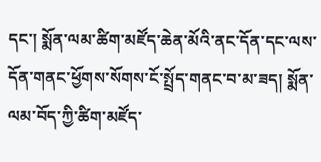དང་། སྨོན་ལམ་ཚིག་མཛོད་ཆེན་མོའི་ནང་དོན་དང་ལས་དོན་གནང་ཕྱོགས་སོགས་ངོ་སྤྲོད་གནང་བ་མ་ཟད། སྨོན་ལམ་བོད་ཀྱི་ཚིག་མཛོད་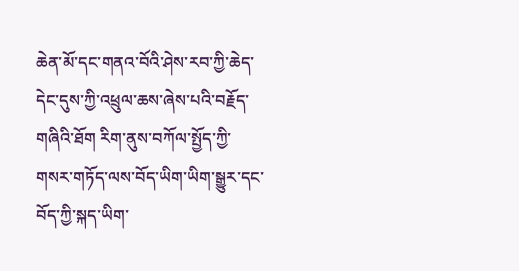ཆེན་མོ་དང་གནའ་བོའི་ཤེས་རབ་ཀྱི་ཆེད་དེང་དུས་ཀྱི་འཕྲུལ་ཆས་ཞེས་པའི་བརྗོད་གཞིའི་ཐོག རིག་ནུས་བཀོལ་སྤྱོད་ཀྱི་གསར་གཏོད་ལས་བོད་ཡིག་ཡིག་སྒྱུར་དང་བོད་ཀྱི་སྐད་ཡིག་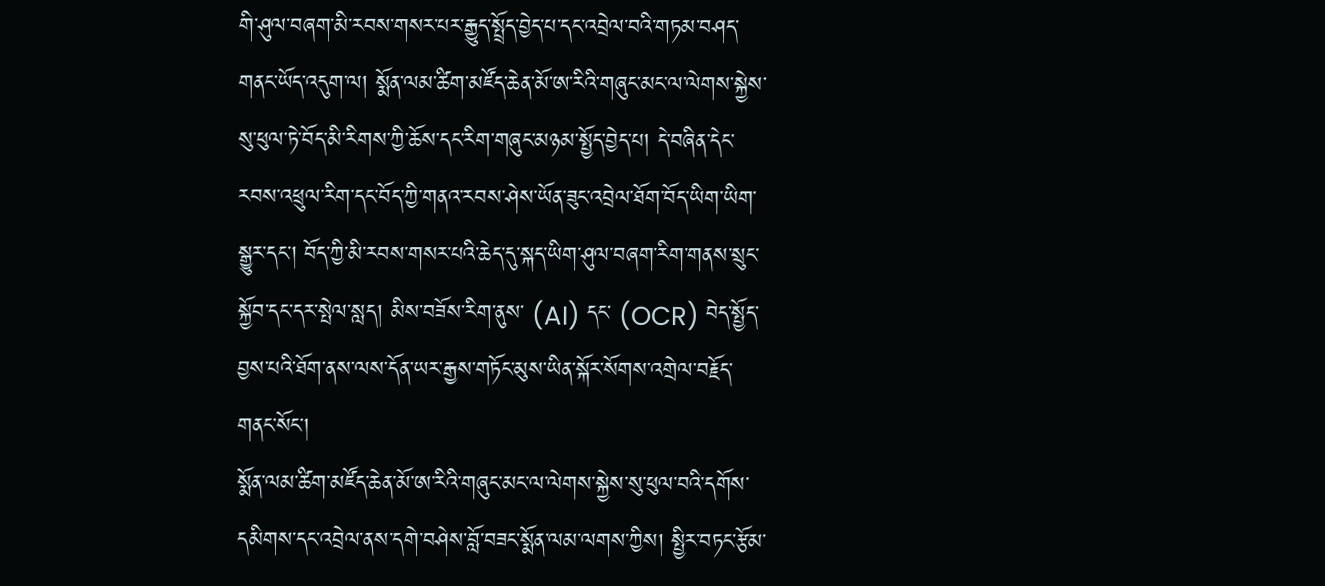གི་ཤུལ་བཞག་མི་རབས་གསར་པར་རྒྱུད་སྤྲོད་བྱེད་པ་དང་འབྲེལ་བའི་གཏམ་བཤད་གནང་ཡོད་འདུག་ལ། སྨོན་ལམ་ཚིག་མཛོད་ཆེན་མོ་ཨ་རིའི་གཞུང་མང་ལ་ལེགས་སྐྱེས་སུ་ཕུལ་ཏེ་བོད་མི་རིགས་ཀྱི་ཆོས་དང་རིག་གཞུང་མཉམ་སྤྱོད་བྱེད་པ། དེ་བཞིན་དེང་རབས་འཕྲུལ་རིག་དང་བོད་ཀྱི་གནའ་རབས་ཤེས་ཡོན་ཟུང་འབྲེལ་ཐོག་བོད་ཡིག་ཡིག་སྒྱུར་དང་། བོད་ཀྱི་མི་རབས་གསར་པའི་ཆེད་དུ་སྐད་ཡིག་ཤུལ་བཞག་རིག་གནས་སྲུང་སྐྱོབ་དང་དར་སྤེལ་སླད། མིས་བཟོས་རིག་ནུས་ (AI) དང་ (OCR) བེད་སྤྱོད་བྱས་པའི་ཐོག་ནས་ལས་དོན་ཡར་རྒྱས་གཏོང་མུས་ཡིན་སྐོར་སོགས་འགྲེལ་བརྗོད་གནང་སོང་།
སྨོན་ལམ་ཚིག་མཛོད་ཆེན་མོ་ཨ་རིའི་གཞུང་མང་ལ་ལེགས་སྐྱེས་སུ་ཕུལ་བའི་དགོས་དམིགས་དང་འབྲེལ་ནས་དགེ་བཤེས་བློ་བཟང་སྨོན་ལམ་ལགས་ཀྱིས། སྤྱིར་བཏང་རྩོམ་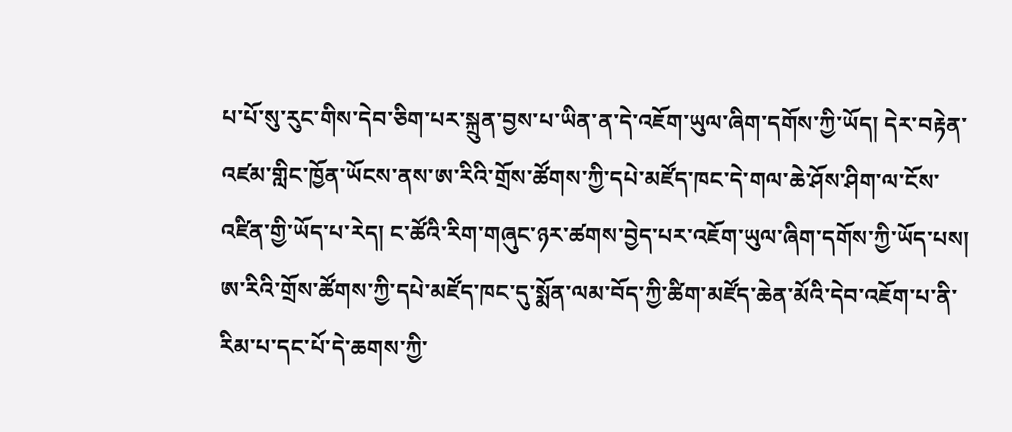པ་པོ་སུ་རུང་གིས་དེབ་ཅིག་པར་སྐྲུན་བྱས་པ་ཡིན་ན་དེ་འཇོག་ཡུལ་ཞིག་དགོས་ཀྱི་ཡོད། དེར་བརྟེན་འཛམ་གླིང་ཁྱོན་ཡོངས་ནས་ཨ་རིའི་གྲོས་ཚོགས་ཀྱི་དཔེ་མཛོད་ཁང་དེ་གལ་ཆེ་ཤོས་ཤིག་ལ་ངོས་འཛིན་གྱི་ཡོད་པ་རེད། ང་ཚོའི་རིག་གཞུང་ཉར་ཚགས་བྱེད་པར་འཇོག་ཡུལ་ཞིག་དགོས་ཀྱི་ཡོད་པས། ཨ་རིའི་གྲོས་ཚོགས་ཀྱི་དཔེ་མཛོད་ཁང་དུ་སྨོན་ལམ་བོད་ཀྱི་ཚིག་མཛོད་ཆེན་མོའི་དེབ་འཇོག་པ་ནི་རིམ་པ་དང་པོ་དེ་ཆགས་ཀྱི་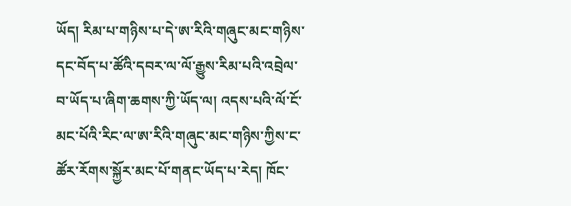ཡོད། རིམ་པ་གཉིས་པ་དེ་ཨ་རིའི་གཞུང་མང་གཉིས་དང་བོད་པ་ཚོའི་དབར་ལ་ལོ་རྒྱུས་རིམ་པའི་འབྲེལ་བ་ཡོད་པ་ཞིག་ཆགས་ཀྱི་ཡོད་ལ། འདས་པའི་ལོ་ངོ་མང་པོའི་རིང་ལ་ཨ་རིའི་གཞུང་མང་གཉིས་ཀྱིས་ང་ཚོར་རོགས་སྐྱོར་མང་པོ་གནང་ཡོད་པ་རེད། ཁོང་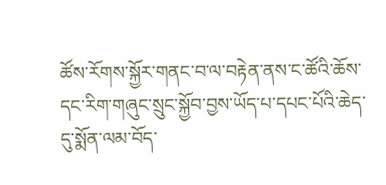ཚོས་རོགས་སྐྱོར་གནང་བ་ལ་བརྟེན་ནས་ང་ཚོའི་ཆོས་དང་རིག་གཞུང་སྲུང་སྐྱོབ་བྱས་ཡོད་པ་དཔང་པོའི་ཆེད་དུ་སྨོན་ལམ་བོད་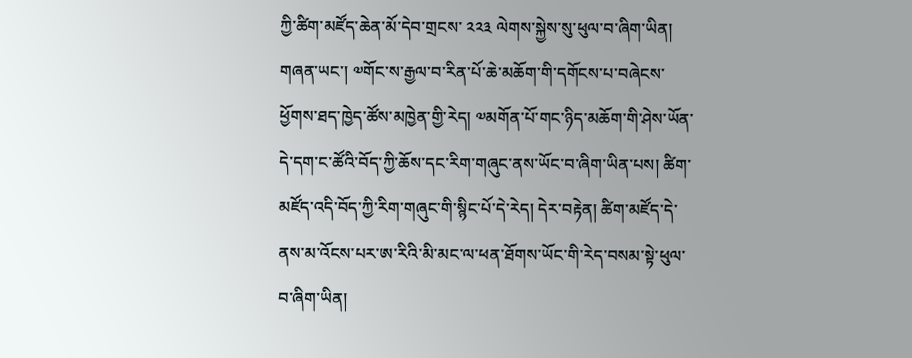ཀྱི་ཚིག་མཛོད་ཆེན་མོ་དེབ་གྲངས་ ༢༢༣ ལེགས་སྐྱེས་སུ་ཕུལ་བ་ཞིག་ཡིན། གཞན་ཡང་། ༧གོང་ས་རྒྱལ་བ་རིན་པོ་ཆེ་མཆོག་གི་དགོངས་པ་བཞེངས་ཕྱོགས་ཐད་ཁྱེད་ཚོས་མཁྱེན་གྱི་རེད། ༧མགོན་པོ་གང་ཉིད་མཆོག་གི་ཤེས་ཡོན་དེ་དག་ང་ཚོའི་བོད་ཀྱི་ཆོས་དང་རིག་གཞུང་ནས་ཡོང་བ་ཞིག་ཡིན་པས། ཚིག་མཛོད་འདི་བོད་ཀྱི་རིག་གཞུང་གི་སྙིང་པོ་དེ་རེད། དེར་བརྟེན། ཚིག་མཛོད་དེ་ནས་མ་འོངས་པར་ཨ་རིའི་མི་མང་ལ་ཕན་ཐོགས་ཡོང་གི་རེད་བསམ་སྟེ་ཕུལ་བ་ཞིག་ཡིན།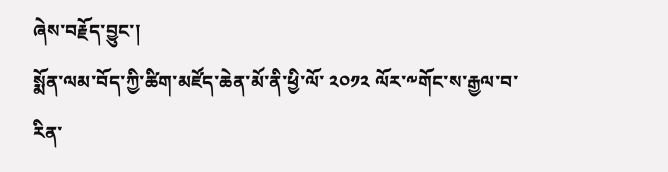ཞེས་བརྗོད་བྱུང་།
སྨོན་ལམ་བོད་ཀྱི་ཚིག་མཛོད་ཆེན་མོ་ནི་ཕྱི་ལོ་ ༢༠༡༢ ལོར་༸གོང་ས་རྒྱལ་བ་རིན་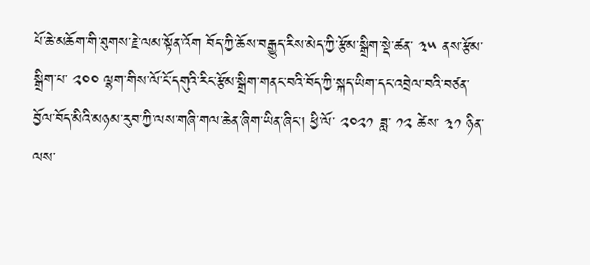པོ་ཆེ་མཆོག་གི་ཐུགས་རྗེ་ལམ་སྟོན་འོག བོད་ཀྱི་ཆོས་བརྒྱུད་རིས་མེད་ཀྱི་རྩོམ་སྒྲིག་སྡེ་ཚན་ ༣༥ ནས་རྩོམ་སྒྲིག་པ་ ༢༠༠ ལྷག་གིས་ལོ་ངོ་དགུའི་རིང་རྩོམ་སྒྲིག་གནང་བའི་བོད་ཀྱི་སྐད་ཡིག་དང་འབྲེལ་བའི་བཙན་བྱོལ་བོད་མིའི་མཉམ་རུབ་ཀྱི་ལས་གཞི་གལ་ཆེན་ཞིག་ཡིན་ཞིང་། ཕྱི་ལོ་ ༢༠༢༡ ཟླ་ ༡༢ ཚེས་ ༣༡ ཉིན་ལས་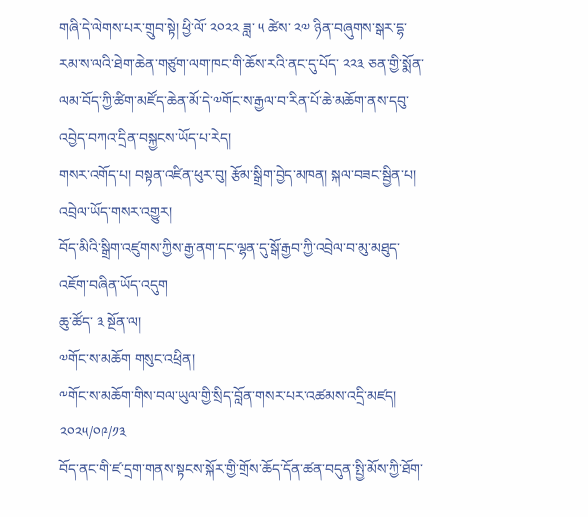གཞི་དེ་ལེགས་པར་གྲུབ་སྟེ། ཕྱི་ལོ་ ༢༠༢༢ ཟླ་ ༥ ཚེས་ ༢༧ ཉིན་བཞུགས་སྒར་དྷ་རམ་ས་ལའི་ཐེག་ཆེན་གཙུག་ལག་ཁང་གི་ཆོས་རའི་ནང་དུ་པོད་ ༢༢༣ ཅན་གྱི་སྨོན་ལམ་བོད་ཀྱི་ཚིག་མཛོད་ཆེན་མོ་དེ་༧གོང་ས་རྒྱལ་བ་རིན་པོ་ཆེ་མཆོག་ནས་དབུ་འབྱེད་བཀའ་དྲིན་བསྐྱངས་ཡོད་པ་རེད།
གསར་འགོད་པ། བསྟན་འཛིན་ཕུར་བུ། རྩོམ་སྒྲིག་བྱེད་མཁན། སྐལ་བཟང་སྦྱིན་པ།
འབྲེལ་ཡོད་གསར་འགྱུར།
བོད་མིའི་སྒྲིག་འཛུགས་ཀྱིས་རྒྱ་ནག་དང་ལྷན་དུ་སྒོ་རྒྱབ་ཀྱི་འབྲེལ་བ་མུ་མཐུད་འཇོག་བཞིན་ཡོད་འདུག
ཆུ་ཚོད་ ༣ སྔོན་ལ།
༧གོང་ས་མཆོག གསུང་འཕྲིན།
༸གོང་ས་མཆོག་གིས་བལ་ཡུལ་གྱི་སྲིད་བློན་གསར་པར་འཚམས་འདྲི་མཛད།
༢༠༢༥/༠༩/༡༣
བོད་ནང་གི་ཛ་དྲག་གནས་སྟངས་སྐོར་གྱི་གྲོས་ཆོད་དོན་ཚན་བདུན་སྤྱི་མོས་ཀྱི་ཐོག་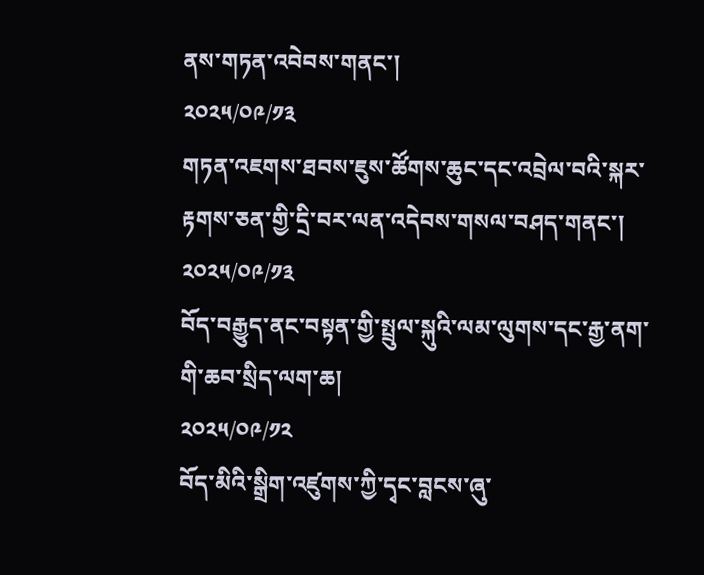ནས་གཏན་འབེབས་གནང་།
༢༠༢༥/༠༩/༡༣
གཏན་འཇགས་ཐབས་ཇུས་ཚོགས་ཆུང་དང་འབྲེལ་བའི་སྐར་རྟགས་ཅན་གྱི་དྲི་བར་ལན་འདེབས་གསལ་བཤད་གནང་།
༢༠༢༥/༠༩/༡༣
བོད་བརྒྱུད་ནང་བསྟན་གྱི་སྤྲུལ་སྐུའི་ལམ་ལུགས་དང་རྒྱ་ནག་གི་ཆབ་སྲིད་ལག་ཆ།
༢༠༢༥/༠༩/༡༢
བོད་མིའི་སྒྲིག་འཛུགས་ཀྱི་དྭང་བླངས་ཞུ་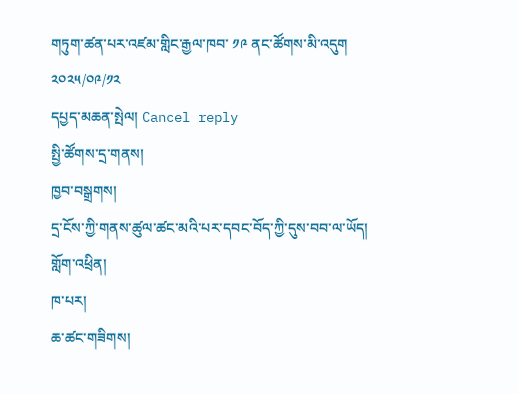གཏུག་ཚན་པར་འཛམ་གླིང་རྒྱལ་ཁབ་ ༡༩ ནང་ཚོགས་མི་འདུག
༢༠༢༥/༠༩/༡༢
དཔྱད་མཆན་སྤེལ། Cancel reply
སྤྱི་ཚོགས་དྲ་གནས།
ཁྱབ་བསྒྲགས།
དྲ་ངོས་ཀྱི་གནས་ཚུལ་ཚང་མའི་པར་དབང་བོད་ཀྱི་དུས་བབ་ལ་ཡོད།
གློག་འཕྲིན།
ཁ་པར།
ཆ་ཚང་གཟིགས།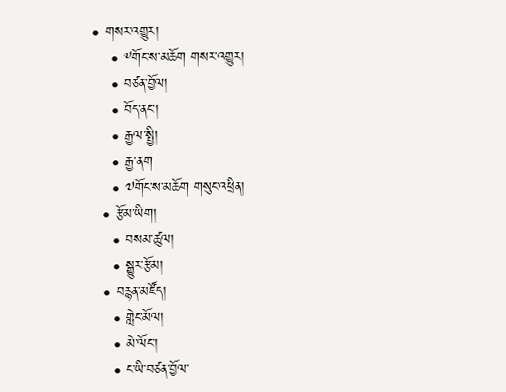• གསར་འགྱུར།
    • ༸གོང་ས་མཆོག གསར་འགྱུར།
    • བཙན་བྱོལ།
    • བོད་ནང་།
    • རྒྱལ་སྤྱི།
    • རྒྱ་ནག
    • ༧གོང་ས་མཆོག གསུང་འཕྲིན།
  • རྩོམ་ཡིག།
    • བསམ་ཚུལ།
    • སྒྱུར་རྩོམ།
  • བརྙན་མཛོད།
    • གླེང་མོལ།
    • མེ་ལོང་།
    • ང་ཡི་བཙན་བྱོལ་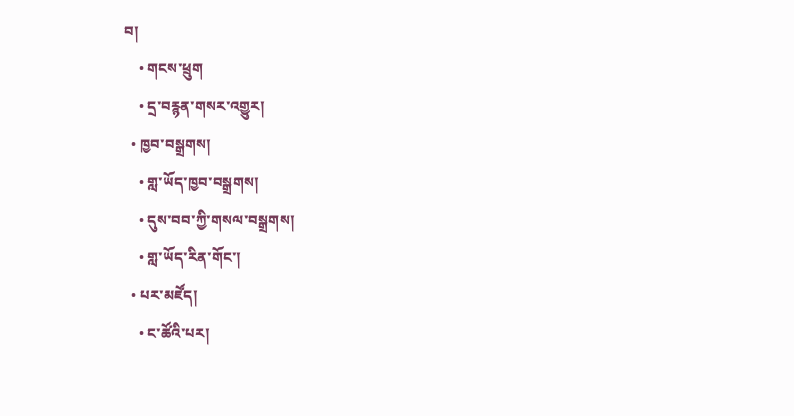བ།
    • གངས་ཕྲུག
    • དྲ་བརྙན་གསར་འགྱུར།
  • ཁྱབ་བསྒྲགས།
    • གླ་ཡོད་ཁྱབ་བསྒྲགས།
    • དུས་བབ་ཀྱི་གསལ་བསྒྲགས།
    • གླ་ཡོད་རིན་གོང་།
  • པར་མཛོད།
    • ང་ཚོའི་པར།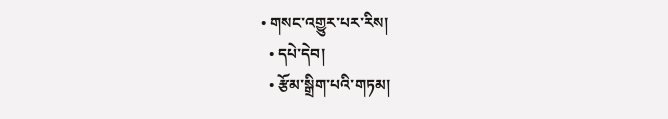• གསང་འགྱུར་པར་རིས།
  • དཔེ་དེབ།
  • རྩོམ་སྒྲིག་པའི་གཏམ།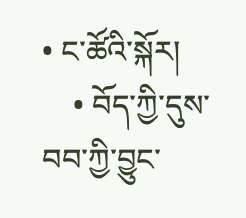• ང་ཚོའི་སྐོར།
    • བོད་ཀྱི་དུས་བབ་ཀྱི་བྱུང་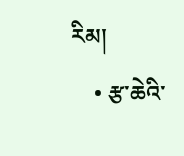རིམ།
    • རྩ་ཆེའི་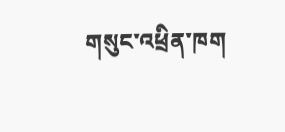གསུང་འཕྲིན་ཁག